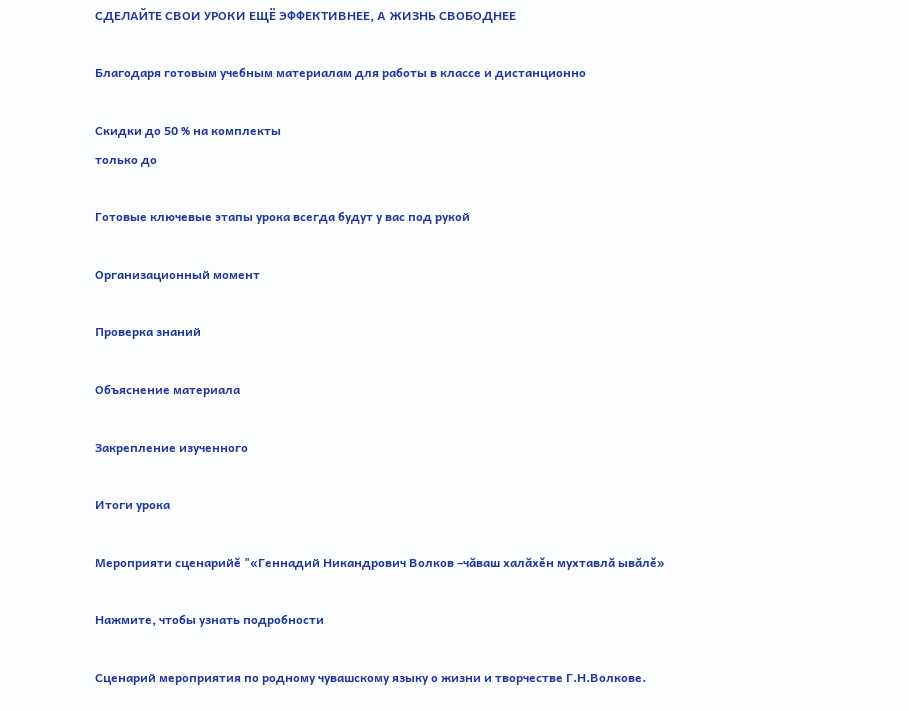СДЕЛАЙТЕ СВОИ УРОКИ ЕЩЁ ЭФФЕКТИВНЕЕ, А ЖИЗНЬ СВОБОДНЕЕ

Благодаря готовым учебным материалам для работы в классе и дистанционно

Скидки до 50 % на комплекты
только до

Готовые ключевые этапы урока всегда будут у вас под рукой

Организационный момент

Проверка знаний

Объяснение материала

Закрепление изученного

Итоги урока

Мероприяти сценарийĕ "«Геннадий Никандрович Волков –чăваш халăхěн мухтавлă ывăлě»

Нажмите, чтобы узнать подробности

Сценарий мероприятия по родному чувашскому языку о жизни и творчестве Г.Н.Волкове.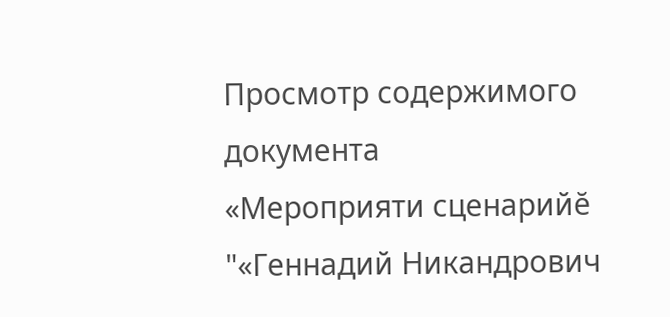Просмотр содержимого документа
«Мероприяти сценарийĕ "«Геннадий Никандрович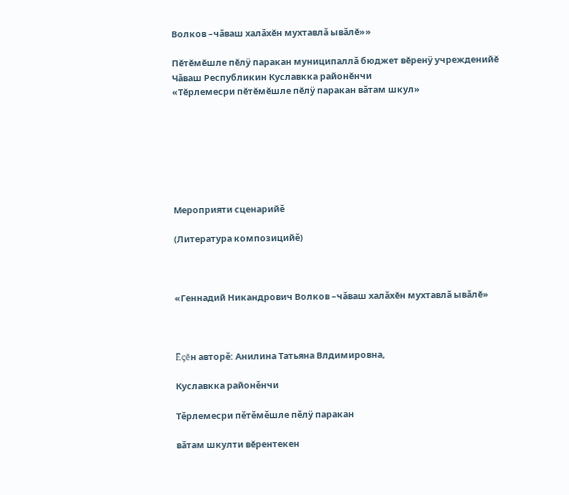Волков –чăваш халăхěн мухтавлă ывăлě»»

Пěтěмěшле пěлÿ паракан муниципаллă бюджет вěренÿ учрежденийě
Чăваш Республикин Куславкка районěнчи
«Тěрлемесри пěтěмěшле пěлÿ паракан вăтам шкул»







Мероприяти сценарийĕ

(Литература композицийĕ)



«Геннадий Никандрович Волков –чăваш халăхěн мухтавлă ывăлě»



Ĕçĕн авторĕ: Анилина Татьяна Влдимировна,

Куславкка районĕнчи

Тĕрлемесри пĕтĕмĕшле пĕлÿ паракан

вăтам шкулти вěрентекен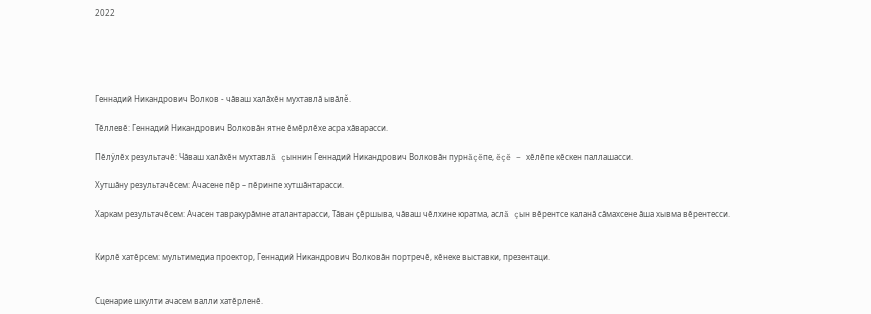2022





Геннадий Никандрович Волков - чăваш халăхӗн мухтавлă ывăлě.

Тĕллевĕ: Геннадий Никандрович Волковăн ятне ĕмĕрлĕхе асра хăварасси.

Пĕлÿлĕх результачĕ: Чăваш халăхĕн мухтавлă çыннин Геннадий Никандрович Волковăн пурнăçĕпе, ĕçĕ – хĕлĕпе кĕскен паллашасси.

Хутшăну результачĕсем: Ачасене пĕр – пĕринпе хутшăнтарасси.

Харкам результачĕсем: Ачасен тавракурăмне аталантарасси, Тăван çĕршыва, чăваш чĕлхине юратма, аслă çын вĕрентсе каланă сăмахсене ăша хывма вĕрентесси.


Кирлĕ хатĕрсем: мультимедиа проектор, Геннадий Никандрович Волковăн портречĕ, кĕнеке выставки, презентаци.


Сценарие шкулти ачасем валли хатĕрленĕ.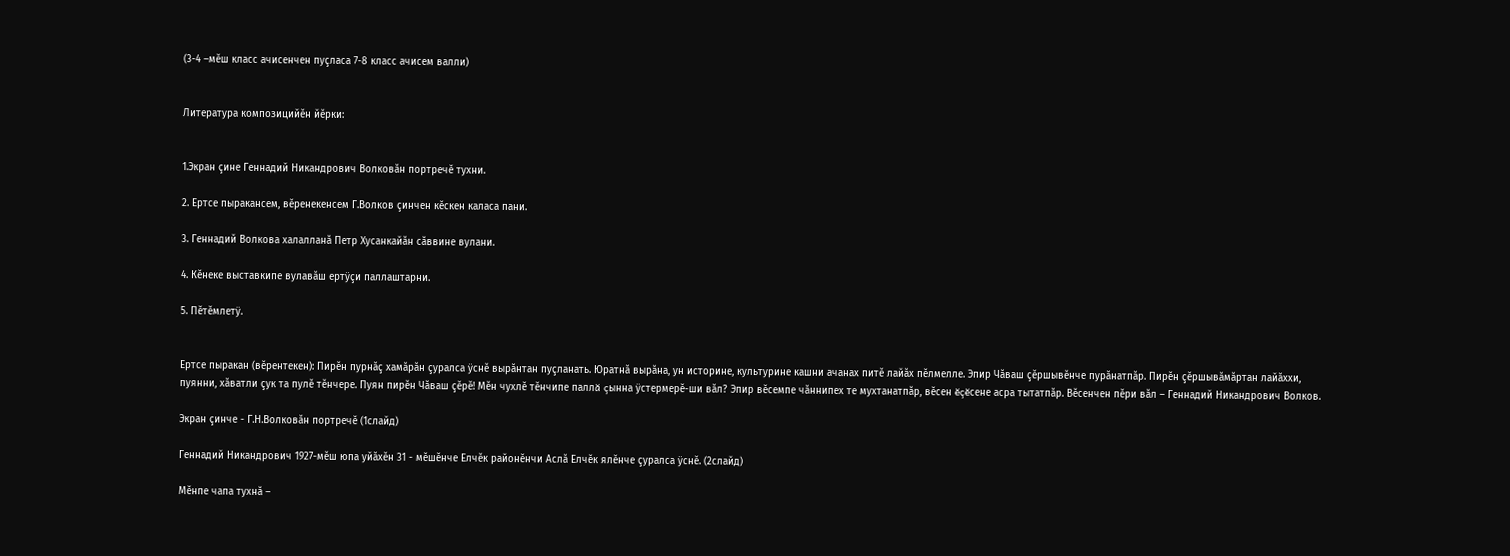(3-4 –мĕш класс ачисенчен пуçласа 7-8 класс ачисем валли)


Литература композицийĕн йĕрки:


1.Экран çине Геннадий Никандрович Волковăн портречĕ тухни.

2. Ертсе пыракансем, вĕренекенсем Г.Волков çинчен кĕскен каласа пани.

3. Геннадий Волкова халалланă Петр Хусанкайăн сăввине вулани.

4. Кĕнеке выставкипе вулавăш ертÿçи паллаштарни.

5. Пĕтĕмлетÿ.


Ертсе пыракан (вĕрентекен): Пирĕн пурнăç хамăрăн çуралса ÿснĕ вырăнтан пуçланать. Юратнă вырăна, ун историне, культурине кашни ачанах питĕ лайăх пĕлмелле. Эпир Чăваш çĕршывĕнче пурăнатпăр. Пирĕн çĕршывăмăртан лайăххи, пуянни, хăватли çук та пулĕ тĕнчере. Пуян пирĕн Чăваш çĕрĕ! Мĕн чухлĕ тĕнчипе паллă çынна ÿстермерĕ-ши вăл? Эпир вĕсемпе чăннипех те мухтанатпăр, вĕсен ĕçĕсене асра тытатпăр. Вĕсенчен пĕри вăл – Геннадий Никандрович Волков.

Экран çинче - Г.Н.Волковăн портречĕ (1слайд)

Геннадий Никандрович 1927-мĕш юпа уйăхĕн 31 - мĕшĕнче Елчĕк районĕнчи Аслă Елчĕк ялĕнче çуралса ÿснĕ. (2слайд)

Мĕнпе чапа тухнă –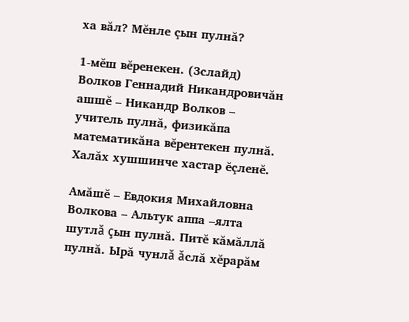ха вăл? Мĕнле çын пулнă?

1-мĕш вĕренекен. (3слайд) Волков Геннадий Никандровичăн ашшĕ – Никандр Волков – учитель пулнă, физикăпа математикăна вĕрентекен пулнă. Халăх хушшинче хастар ĕçленĕ.

Амăшĕ – Евдокия Михайловна Волкова – Альтук аппа –ялта шутлă çын пулнă. Питĕ кăмăллă пулнă. Ырă чунлă ăслă хĕрарăм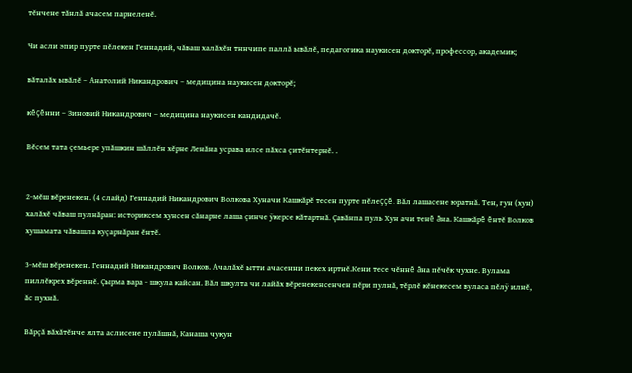тĕнчене тăнлă ачасем парнеленĕ.

Чи асли эпир пурте пĕлекен Геннадий, чăваш халăхĕн тннчипе паллă ывăлĕ, педагогика наукисен докторĕ, профессор, академик;

вăталăх ывăлĕ – Анатолий Никандрович – медицина наукисен докторĕ;

кĕçĕнни – Зиновий Никандрович – медицина наукисен кандидачĕ.

Вĕсем тата çемьере упăшкин шăллĕн хĕрне Ленăна усрава илсе пăхса çитĕнтернĕ. .


2-мĕш вĕренекен. (4 слайд) Геннадий Никандрович Волкова Хуначи Кашкăрĕ тесен пурте пĕлеççĕ. Вăл лашасене юратнă. Тен, гун (хун) халăхĕ чăваш пулнăран: историксем хунсен сăнарне лаша çинче ÿкерсе кăтартнă. Çавăнпа пуль Хун ачи тенĕ ăна. Кашкăрĕ ĕнтĕ Волков хушамата чăвашла куçарнăран ĕнтĕ.

3-мĕш вĕренекен. Геннадий Никандрович Волков. Ачалăхĕ ытти ачасенни пекех иртнĕ.Кени тесе чĕннĕ ăна пĕчĕк чухне. Вулама пиллĕкрех вĕреннĕ. Çырма вара - шкула кайсан. Вăл шкулта чи лайăх вĕренекенсенчен пĕри пулнă, тĕрлĕ кĕнекесем вуласа пĕлÿ илнĕ, ăс пухнă.

Вăрçă вăхăтĕнче ялта аслисене пулăшнă, Канаша чукун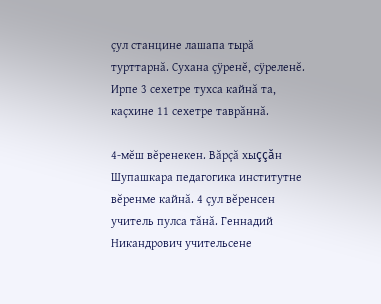çул станцине лашапа тырă турттарнă. Сухана çÿренĕ, сÿреленĕ. Ирпе 3 сехетре тухса кайнă та, каçхине 11 сехетре таврăннă.

4-мĕш вĕренекен. Вăрçă хыççăн Шупашкара педагогика институтне вĕренме кайнă. 4 çул вĕренсен учитель пулса тăнă. Геннадий Никандрович учительсене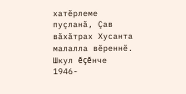хатĕрлеме пуçланă, Çав вăхăтрах Хусанта малалла вĕреннӗ. Шкул ĕçĕнче 1946-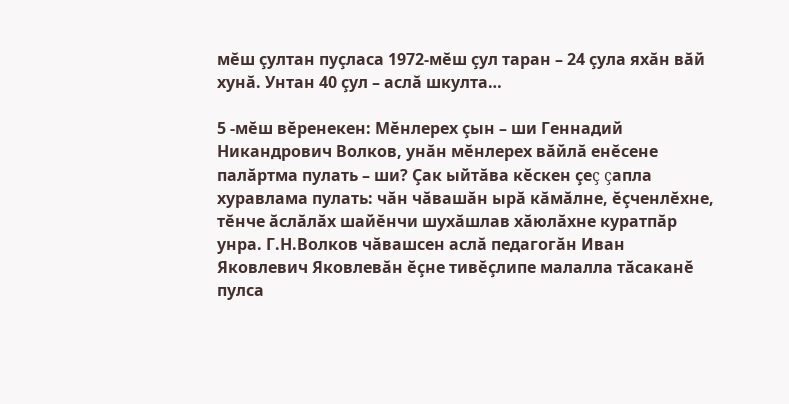мĕш çултан пуçласа 1972-мĕш çул таран – 24 çула яхăн вăй хунă. Унтан 40 çул – аслă шкулта…

5 -мĕш вĕренекен: Мĕнлерех çын – ши Геннадий Никандрович Волков, унăн мĕнлерех вăйлă енĕсене палăртма пулать – ши? Çак ыйтăва кĕскен çеç çапла хуравлама пулать: чăн чăвашăн ырă кăмăлне, ĕçченлĕхне, тĕнче ăслăлăх шайĕнчи шухăшлав хăюлăхне куратпăр унра. Г.Н.Волков чăвашсен аслă педагогăн Иван Яковлевич Яковлевăн ĕçне тивĕçлипе малалла тăсаканĕ пулса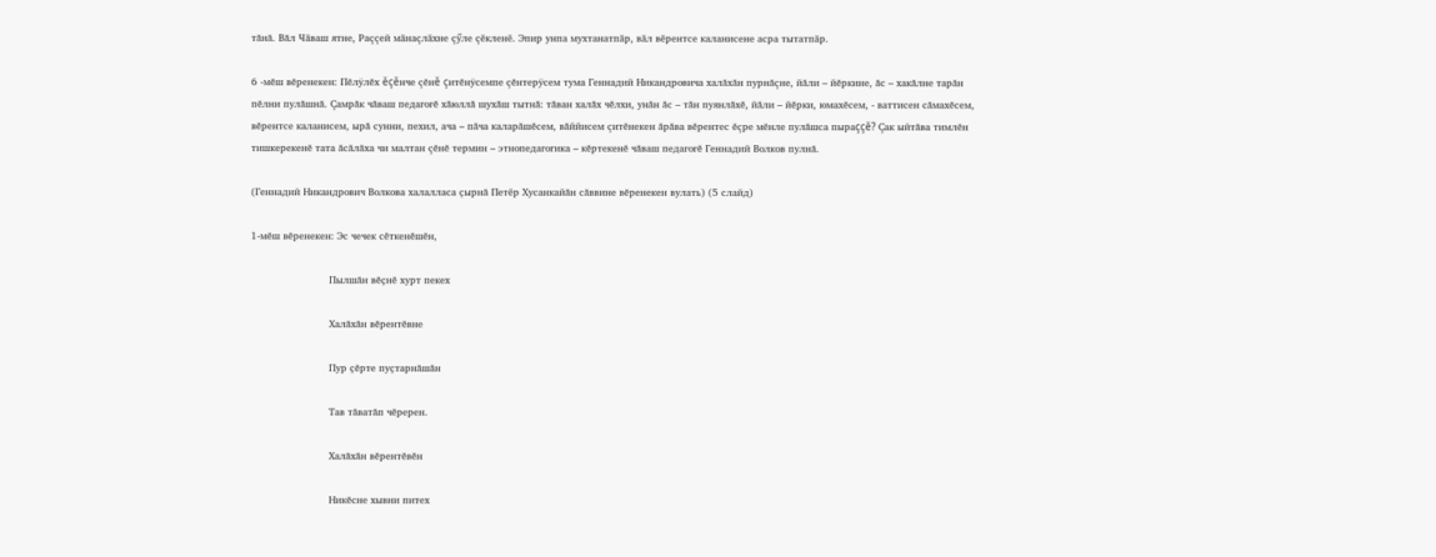тăнă. Вăл Чӑваш ятне, Раççей мӑнаçлӑхне çӳле çӗкленӗ. Эпир унпа мухтанатпӑр, вӑл вӗрентсе каланисене асра тытатпӑр.

6 -мĕш вĕренекен: Пĕлÿлĕх ĕçĕнче çĕнĕ çитĕнÿсемпе çĕнтерÿсем тума Геннадий Никандровича халăхăн пурнăçне, йăли – йĕркине, ăс – хакăлне тарăн пĕлни пулăшнă. Çамрăк чăваш педагогĕ хăюллă шухăш тытнă: тăван халăх чĕлхи, унăн ăс – тăн пуянлăхĕ, йăли – йĕрки, юмахĕсем, - ваттисен сăмахĕсем, вĕрентсе каланисем, ырă сунни, пехил, ача – пăча каларăшĕсем, вăййисем çитĕнекен ăрăва вĕрентес ĕçре мĕнле пулăшса пыраççĕ? Çак ыйтăва тимлĕн тишкерекенĕ тата ăсăлăха чи малтан çĕнĕ термин – этнопедагогика – кĕртекенĕ чăваш педагогĕ Геннадий Волков пулнă.

(Геннадий Никандрович Волкова халалласа ҫырнă Петӗр Хусанкайăн сăввине вĕренекен вулать) (5 слайд)

1-мĕш вĕренекен: Эс чечек сĕткенĕшĕн,

                          Пылшăн вĕҫнĕ хурт пекех

                          Халăхăн вĕрентĕвне

                          Пур ҫĕрте пуҫтарнăшăн

                          Тав тăватăп чĕререн.

                          Халăхăн вĕрентĕвĕн

                          Никĕсне хывни питех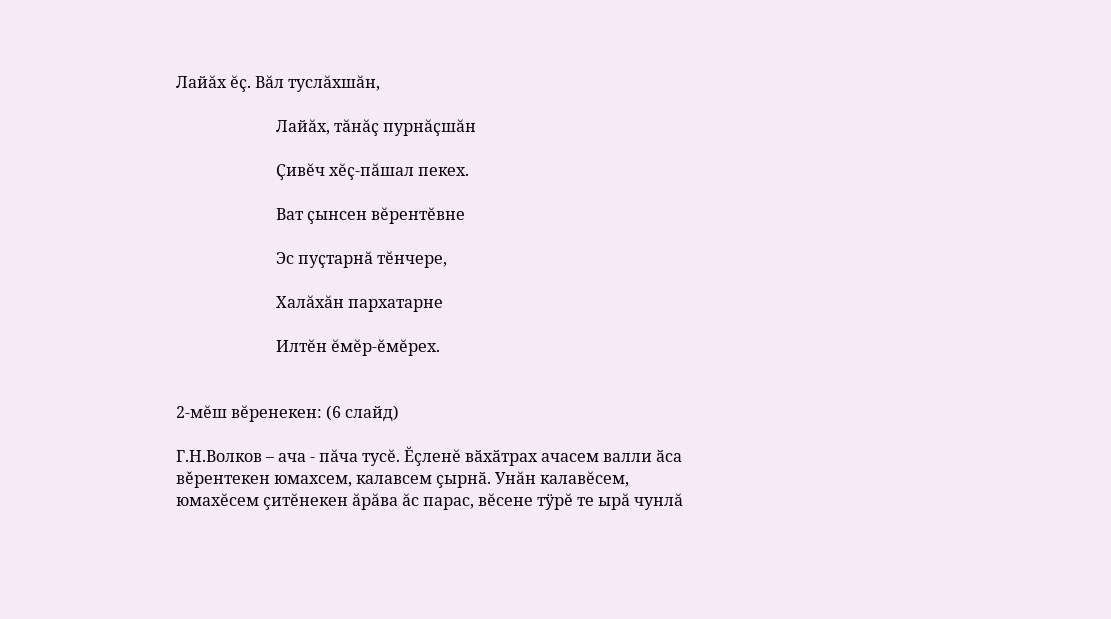Лайăх ĕҫ. Вăл туслăхшăн,

                         Лайăх, тăнăҫ пурнăҫшăн

                         Ҫивĕч хĕҫ-пăшал пекех.

                         Ват ҫынсен вĕрентĕвне

                         Эс пуҫтарнă тĕнчере,

                         Халăхăн пархатарне

                         Илтĕн ĕмĕр-ĕмĕрех.


2-мĕш вĕренекен: (6 слайд)

Г.Н.Волков – ача - пăча тусĕ. Ĕçленĕ вӑхӑтрах ачасем валли ӑса вěрентекен юмахсем, калавсем çырнӑ. Унăн калавĕсем, юмахĕсем çитĕнекен ăрăва ăс парас, вĕсене тÿрĕ те ырă чунлă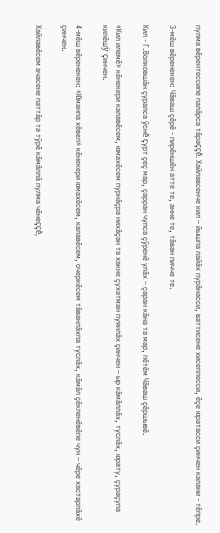пулма вĕрентессипе палăрса тăраççĕ. Хайлавсенче кил – йышпа лайăх пурăнасси, ваттисене хисеплесси, ĕçе юратасси çинчен калани - тĕпре.

3-мĕш вĕренекен: Чăваш çĕрĕ - пирĕншĕн атте те, анне те, тăван пичче те.

Кил - Г.Волковшăн çуралса ÿснĕ çурт çеç мар, çарран чупса çÿренĕ улăх – çаран кăна та мар, пĕтĕм Чăваш çĕршывĕ.

«Кил илемĕ» кĕнекери калавĕсем, юмахĕсем пурнăçра нихăçан та хакне çухатман пуянлăх çинчен – ыр кăмăллăх, туслăх, юрату, çураçупа килĕшÿ çинчен.

4-мĕш вĕренекен: «Юманпа хĕвел» кĕнекери юмахĕсем, калавĕсем, очеркĕсем тăванлăхпа туслăх, кăмăл çĕкленĕвĕпе чун – чĕре хастарлăхĕ çинчен.

Хайлавĕсем ачасене паттăр та тÿрĕ кăмăллă пулма чĕнеççĕ,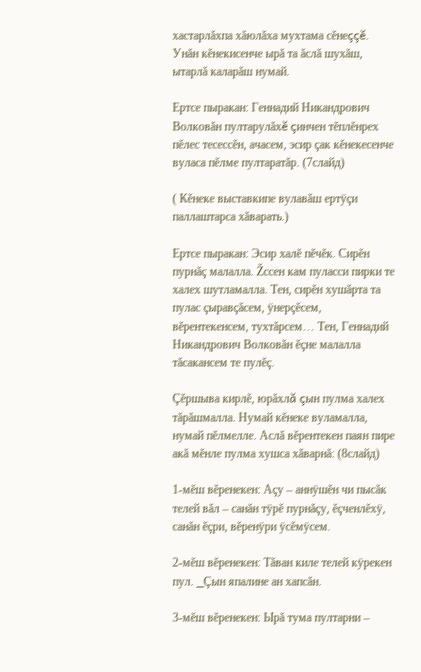хастарлăхпа хăюлăха мухтама сĕнеççĕ. Унăн кĕнекисенче ырă та ăслă шухăш, ытарлă каларăш нумай.

Ертсе пыракан: Геннадий Никандрович Волковăн пултарулăхĕ çинчен тĕплĕнрех пĕлес тесессĕн, ачасем, эсир çак кĕнекесенче вуласа пĕлме пултаратăр. (7слайд)

( Кĕнеке выставкипе вулавăш ертÿçи паллаштарса хăварать.)

Ертсе пыракан: Эсир халĕ пĕчĕк. Сирĕн пурнăç малалла. Žссен кам пуласси пирки те халех шутламалла. Тен, сирĕн хушăрта та пулас çыравçăсем, ÿнерçĕсем, вĕрентекенсем, тухтăрсем… Тен, Геннадий Никандрович Волковăн ĕçне малалла тăсакансем те пулĕç.

Çĕршыва кирлĕ, юрăхлă çын пулма халех тăрăшмалла. Нумай кĕнеке вуламалла, нумай пĕлмелле. Аслă вĕрентекен паян пире акă мĕнле пулма хушса хăварнă: (8слайд)

1-мĕш вĕренекен: Аçу – аннÿшĕн чи пысăк телей вăл – санăн тÿрĕ пурнăçу, ĕçченлĕхÿ, санăн ĕçри, вĕренÿри ÿсĕмÿсем.

2-мĕш вĕренекен: Тăван киле телей кÿрекен пул. _Çын япалине ан хапсăн.

3-мĕш вĕренекен: Ырă тума пултарни –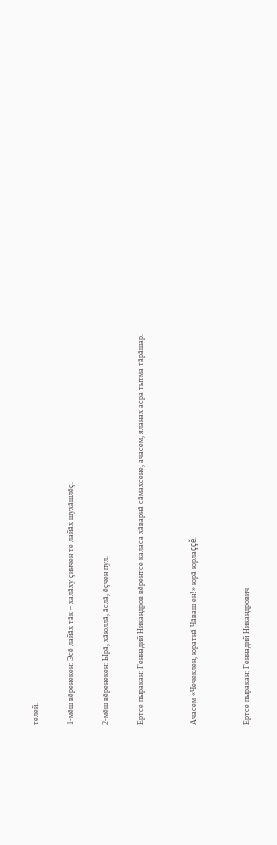телей.

1-мĕш вĕренекен: Эсĕ лайăх тăк – халăху çинчен те лайăх шухăшлĕç.

2-мĕш вĕренекен: Ырă, хăюллă, ăслă, ĕçчен пул.

Ертсе пыракан: Геннадий Никандров вĕрентсе каласа хăварнă сăмахсене, ачасем, яланах асра тытма тăрăшар.


Ачасем «Чечеклен, юратнă Чăваш ен!» юрă юрлаççĕ.


Ертсе пыракан: Геннадий Никандрович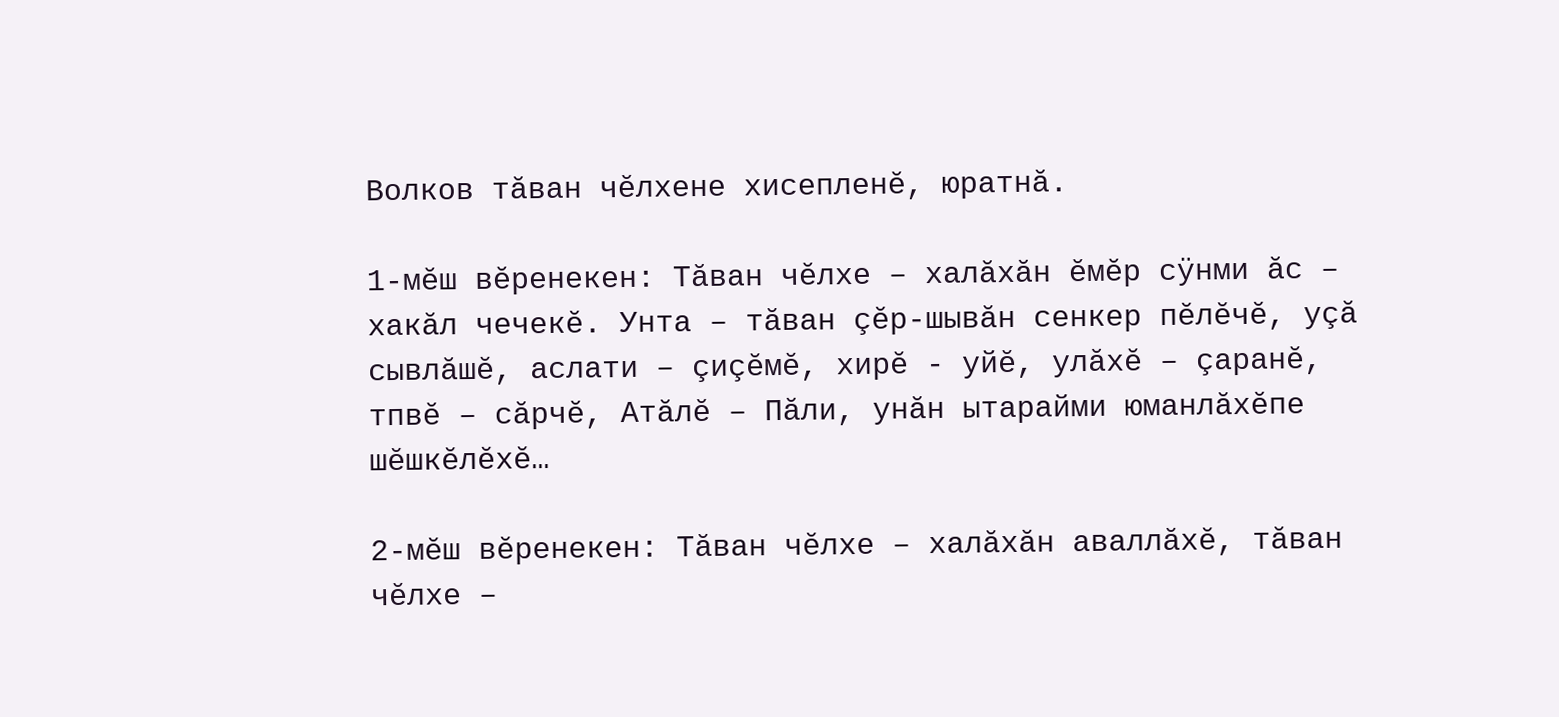Волков тăван чĕлхене хисепленĕ, юратнă.

1-мĕш вĕренекен: Тăван чĕлхе – халăхăн ĕмĕр сÿнми ăс – хакăл чечекĕ. Унта – тăван çĕр-шывăн сенкер пĕлĕчĕ, уçă сывлăшĕ, аслати – çиçĕмĕ, хирĕ - уйĕ, улăхĕ – çаранĕ, тпвĕ – сăрчĕ, Атăлĕ – Пăли, унăн ытарайми юманлăхĕпе шĕшкĕлĕхĕ…

2-мĕш вĕренекен: Тăван чĕлхе – халăхăн аваллăхĕ, тăван чĕлхе –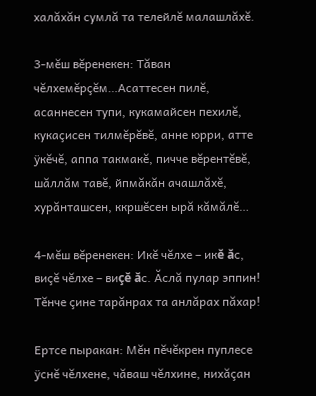халăхăн сумлă та телейлĕ малашлăхĕ.

3-мĕш вĕренекен: Тăван чĕлхемĕрçĕм…Асаттесен пилĕ, асаннесен тупи, кукамайсен пехилĕ, кукаçисен тилмĕрĕвĕ, анне юрри, атте ÿкĕчĕ, аппа такмакĕ, пичче вĕрентĕвĕ, шăллăм тавĕ, йпмăкăн ачашлăхĕ, хурăнташсен, ккршĕсен ырă кăмăлĕ…

4-мĕш вĕренекен: Икĕ чĕлхе – икĕ ăс, виçĕ чĕлхе – виçĕ ăс. Ăслă пулар эппин! Тĕнче çине тарăнрах та анлăрах пăхар!

Ертсе пыракан: Мĕн пĕчĕкрен пуплесе ÿснĕ чĕлхене, чăваш чĕлхине, нихăçан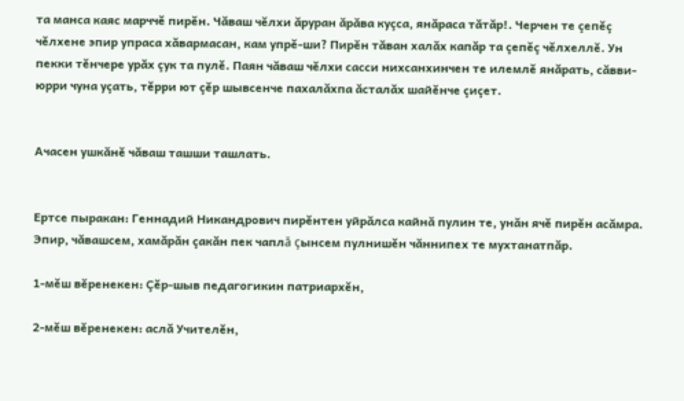та манса каяс марччĕ пирĕн. Чăваш чĕлхи ăруран ăрăва куçса, янăраса тăтăр!. Черчен те çепĕç чĕлхене эпир упраса хăвармасан, кам упрĕ-ши? Пирĕн тăван халăх капăр та çепĕç чĕлхеллĕ. Ун пекки тĕнчере урăх çук та пулĕ. Паян чăваш чĕлхи сасси нихсанхинчен те илемлĕ янăрать, сăвви-юрри чуна уçать, тĕрри ют çĕр шывсенче пахалăхпа ăсталăх шайĕнче çиçет.


Ачасен ушкăнĕ чăваш ташши ташлать.


Ертсе пыракан: Геннадий Никандрович пирĕнтен уйрăлса кайнă пулин те, унăн ячĕ пирĕн асăмра. Эпир, чăвашсем, хамăрăн çакăн пек чаплă çынсем пулнишĕн чăннипех те мухтанатпăр.

1-мĕш вĕренекен: Çĕр-шыв педагогикин патриархĕн,

2-мĕш вĕренекен: аслă Учителĕн,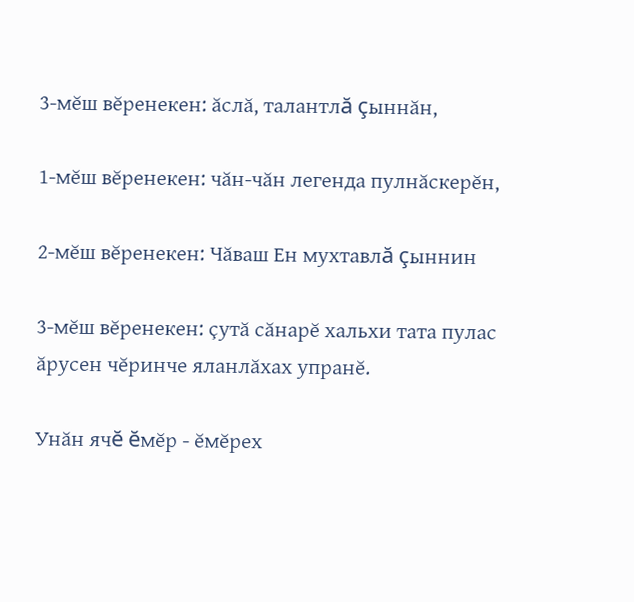3-мĕш вĕренекен: ăслă, талантлă çыннăн,

1-мĕш вĕренекен: чăн-чăн легенда пулнăскерĕн,

2-мĕш вĕренекен: Чăваш Ен мухтавлă çыннин

3-мĕш вĕренекен: çутă сăнарĕ хальхи тата пулас ăрусен чĕринче яланлăхах упранĕ.

Унăн ячĕ ĕмĕр - ĕмĕрех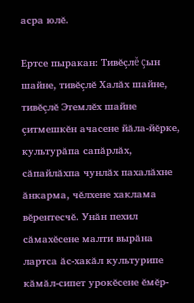асра юлĕ.

Ертсе пыракан: Тивĕçлĕ çын шайне, тивĕçлĕ Халăх шайне, тивĕçлĕ Этемлĕх шайне çитмешкĕн ачасене йăла-йĕрке, культурăпа сапăрлăх, сăпайлăхпа чунлăх пахалăхне ăнкарма, чĕлхене хаклама вĕрентесчĕ. Унăн пехил сăмахĕсене малти вырăна лартса ăс-хакăл культурипе кăмăл-сипет урокĕсене ĕмĕр-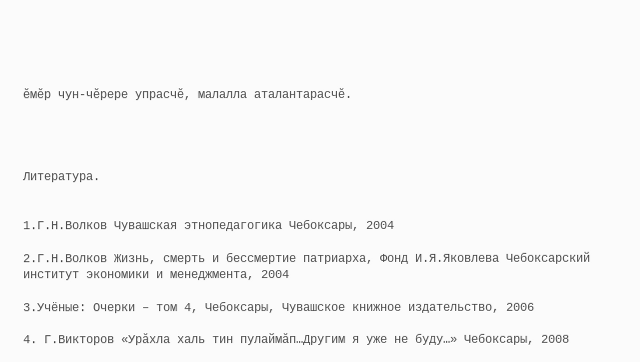ĕмĕр чун-чĕрере упрасчĕ, малалла аталантарасчĕ.




Литература.


1.Г.Н.Волков Чувашская этнопедагогика Чебоксары, 2004

2.Г.Н.Волков Жизнь, смерть и бессмертие патриарха, Фонд И.Я.Яковлева Чебоксарский институт экономики и менеджмента, 2004

3.Учёные: Очерки – том 4, Чебоксары, Чувашское книжное издательство, 2006

4. Г.Викторов «Урăхла халь тин пулаймăп…Другим я уже не буду…» Чебоксары, 2008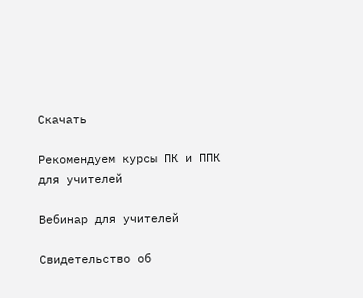Скачать

Рекомендуем курсы ПК и ППК для учителей

Вебинар для учителей

Свидетельство об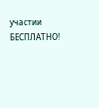участии БЕСПЛАТНО!